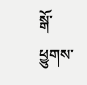སྒོ་ཕྱུགས་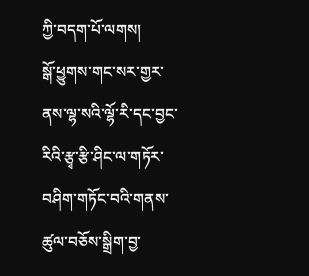ཀྱི་བདག་པོ་ལགས།
སྒོ་ཕྱུགས་གང་སར་གྱར་ནས་ལྷ་སའི་ལྷོ་རི་དང་བྱང་རིའི་རྩྭ་རྩི་ཤིང་ལ་གཏོར་བཤིག་གཏོང་བའི་གནས་ཚུལ་བཅོས་སྒྲིག་བྱ་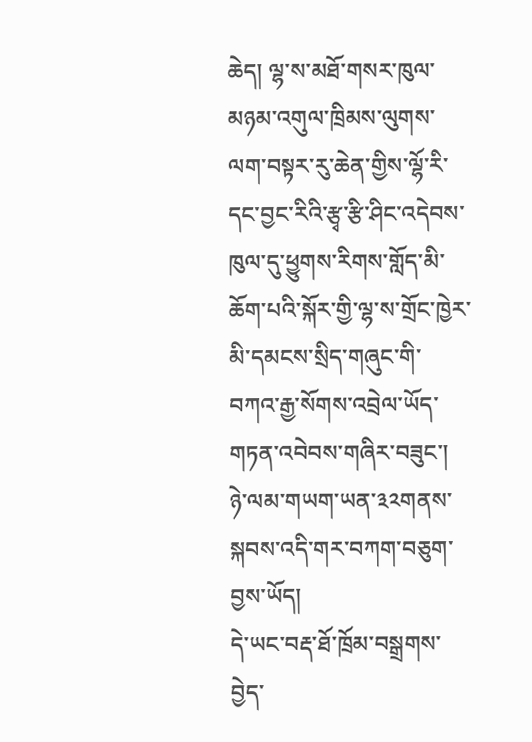ཆེད། ལྷ་ས་མཐོ་གསར་ཁུལ་མཉམ་འགུལ་ཁྲིམས་ལུགས་ལག་བསྟར་རུ་ཆེན་གྱིས་ལྷོ་རི་དང་བྱང་རིའི་རྩྭ་རྩི་ཤིང་འདེབས་ཁུལ་དུ་ཕྱུགས་རིགས་གློད་མི་ཆོག་པའི་སྐོར་གྱི་ལྷ་ས་གྲོང་ཁྱེར་མི་དམངས་སྲིད་གཞུང་གི་བཀའ་རྒྱ་སོགས་འབྲེལ་ཡོད་གཏན་འབེབས་གཞིར་བཟུང་། ཉེ་ལམ་གཡག་ཡན་༣༢གནས་སྐབས་འདི་གར་བཀག་བཅུག་བྱས་ཡོད།
དེ་ཡང་བརྡ་ཐོ་ཁྲོམ་བསྒྲགས་བྱེད་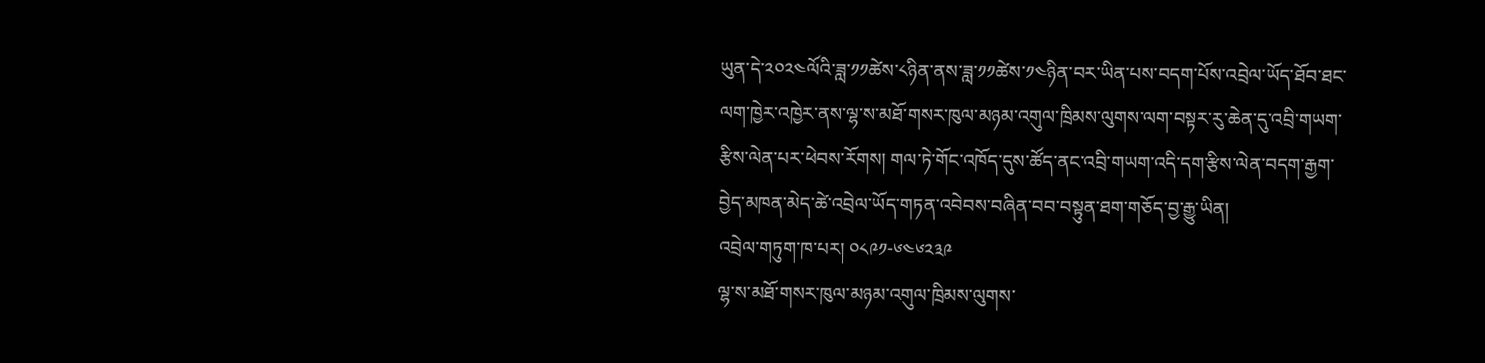ཡུན་དེ་༢༠༢༤ལོའི་ཟླ་༡༡ཚེས་༨ཉིན་ནས་ཟླ་༡༡ཚེས་༡༤ཉིན་བར་ཡིན་པས་བདག་པོས་འབྲེལ་ཡོད་ཐོབ་ཐང་ལག་ཁྱེར་འཁྱེར་ནས་ལྷ་ས་མཐོ་གསར་ཁུལ་མཉམ་འགུལ་ཁྲིམས་ལུགས་ལག་བསྟར་རུ་ཆེན་དུ་འབྲི་གཡག་རྩིས་ལེན་པར་ཕེབས་རོགས། གལ་ཏེ་གོང་འཁོད་དུས་ཚོད་ནང་འབྲི་གཡག་འདི་དག་རྩིས་ལེན་བདག་རྒྱག་བྱེད་མཁན་མེད་ཚེ་འབྲེལ་ཡོད་གཏན་འབེབས་བཞིན་བབ་བསྟུན་ཐག་གཅོད་བྱ་རྒྱུ་ཡིན།
འབྲེལ་གཏུག་ཁ་པར། ༠༨༩༡-༦༤༦༢༣༩
ལྷ་ས་མཐོ་གསར་ཁུལ་མཉམ་འགུལ་ཁྲིམས་ལུགས་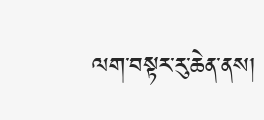ལག་བསྟར་རུ་ཆེན་ནས།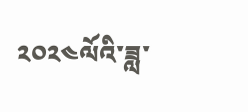༢༠༢༤ལོའི་ཟླ་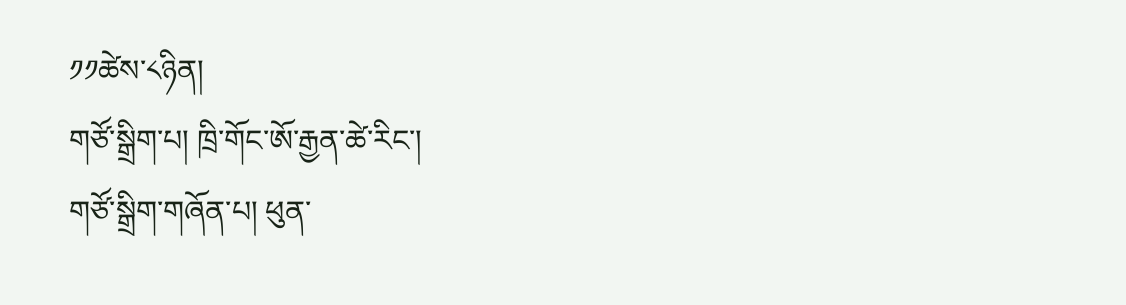༡༡ཚེས་༨ཉིན།
གཙོ་སྒྲིག་པ། ཁྲི་གོང་ཨོ་རྒྱན་ཚེ་རིང་།
གཙོ་སྒྲིག་གཞོན་པ། ཕུན་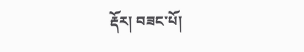རྡོར། བཟང་པོ།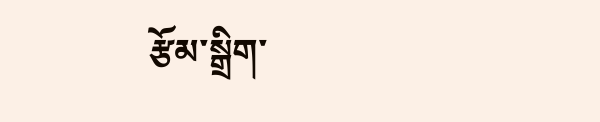རྩོམ་སྒྲིག་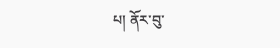པ། ནོར་བུ་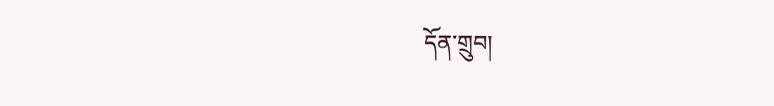དོན་གྲུབ།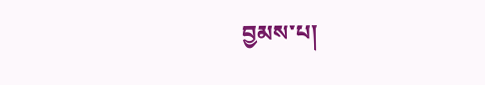བྱམས་པ།